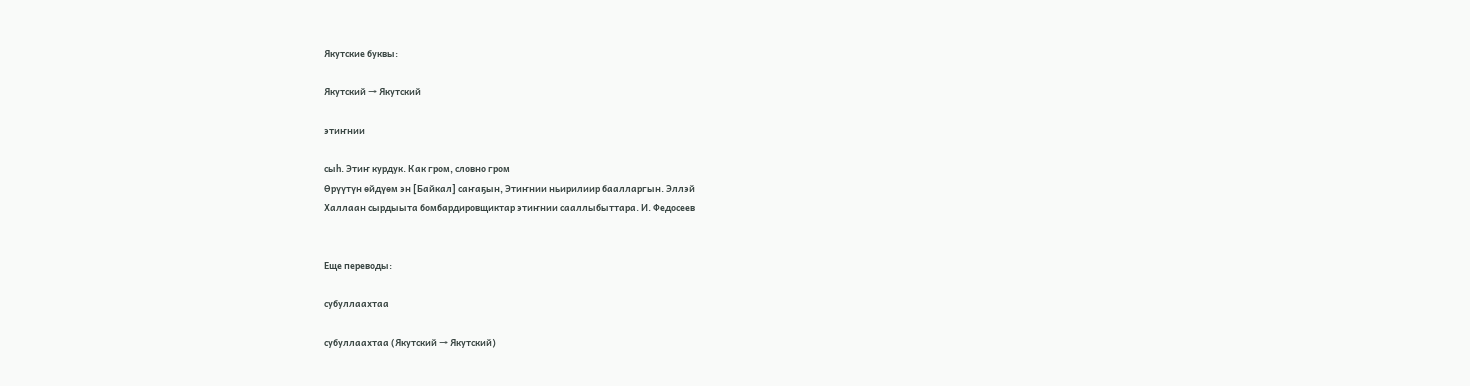Якутские буквы:

Якутский → Якутский

этиҥнии

сыһ. Этиҥ курдук. Как гром, словно гром
Өрүүтүн өйдүөм эн [Байкал] саҥаҕын, Этиҥнии ньирилиир баалларгын. Эллэй
Халлаан сырдыыта бомбардировщиктар этиҥнии сааллыбыттара. И. Федосеев


Еще переводы:

субуллаахтаа

субуллаахтаа (Якутский → Якутский)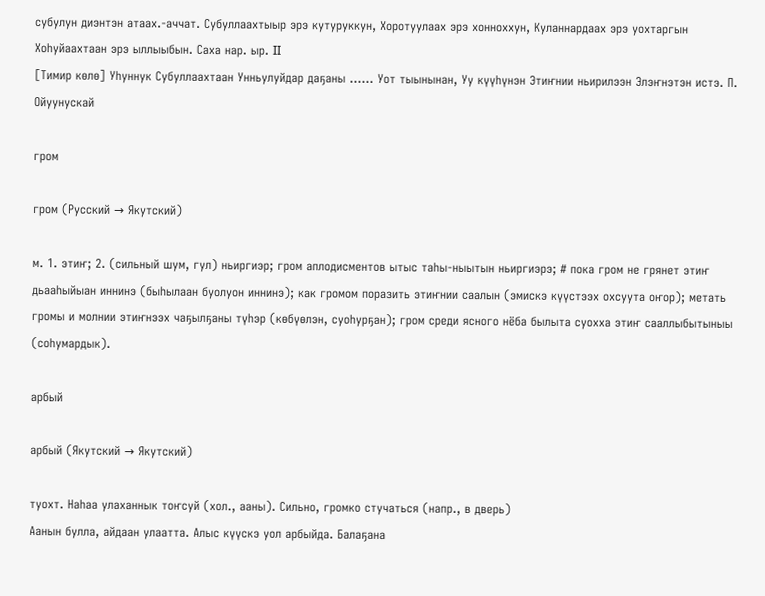субулун диэнтэн атаах.-аччат. Субуллаахтыыр эрэ кутуруккун, Хоротуулаах эрэ хонноххун, Куланнардаах эрэ уохтаргын Хоһуйаахтаан эрэ ыллыыбын. Саха нар. ыр. II
[Тимир көлө] Уһуннук Субуллаахтаан Унньулуйдар даҕаны …… Уот тыынынан, Уу күүһүнэн Этиҥнии ньирилээн Элэҥнэтэн истэ. П. Ойуунускай

гром

гром (Русский → Якутский)

м. 1. этиҥ; 2. (сильный шум, гул) ньиргиэр; гром аплодисментов ытыс таһы-ныытын ньиргиэрэ; # пока гром не грянет этиҥ дьааһыйыан иннинэ (быһылаан буолуон иннинэ); как громом поразить этиҥнии саалын (эмискэ күүстээх охсуута оҥор); метать громы и молнии этиҥнээх чаҕылҕаны түһэр (көбүөлэн, суоһурҕан); гром среди ясного нёба былыта суохха этиҥ сааллыбытыныы (соһумардык).

арбый

арбый (Якутский → Якутский)

туохт. Наһаа улаханнык тоҥсуй (хол., ааны). Сильно, громко стучаться (напр., в дверь)
Аанын булла, айдаан улаатта. Алыс күүскэ уол арбыйда. Балаҕана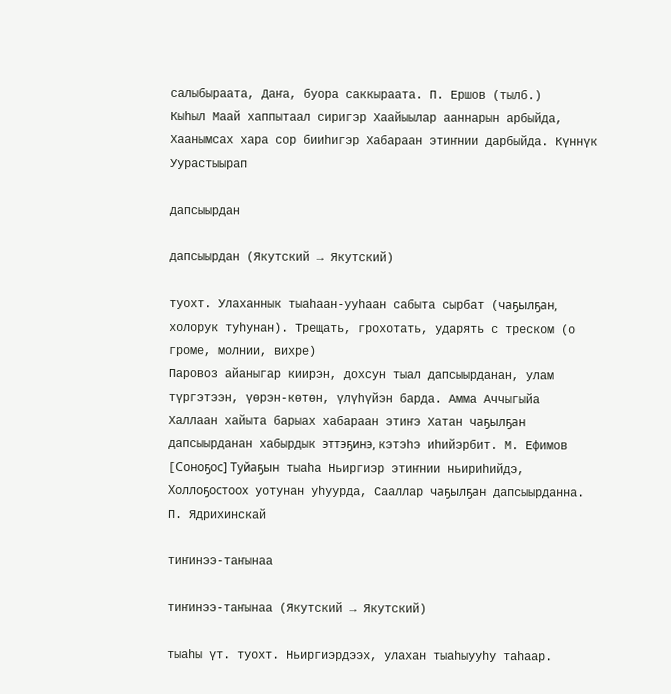салыбыраата, Даҥа, буора саккыраата. П. Ершов (тылб.)
Кыһыл Маай хаппытаал сиригэр Хаайыылар ааннарын арбыйда, Хаанымсах хара сор бииһигэр Хабараан этиҥнии дарбыйда. Күннүк Уурастыырап

дапсыырдан

дапсыырдан (Якутский → Якутский)

туохт. Улаханнык тыаһаан-ууһаан сабыта сырбат (чаҕылҕан, холорук туһунан). Трещать, грохотать, ударять с треском (о громе, молнии, вихре)
Паровоз айаныгар киирэн, дохсун тыал дапсыырданан, улам түргэтээн, үөрэн-көтөн, үлүһүйэн барда. Амма Аччыгыйа
Халлаан хайыта барыах хабараан этиҥэ Хатан чаҕылҕан дапсыырданан хабырдык эттэҕинэ, кэтэһэ иһийэрбит. М. Ефимов
[Соноҕос] Туйаҕын тыаһа Ньиргиэр этиҥнии ньириһийдэ, Холлоҕостоох уотунан уһуурда, Сааллар чаҕылҕан дапсыырданна. П. Ядрихинскай

тиҥинээ-таҥынаа

тиҥинээ-таҥынаа (Якутский → Якутский)

тыаһы үт. туохт. Ньиргиэрдээх, улахан тыаһыууһу таһаар.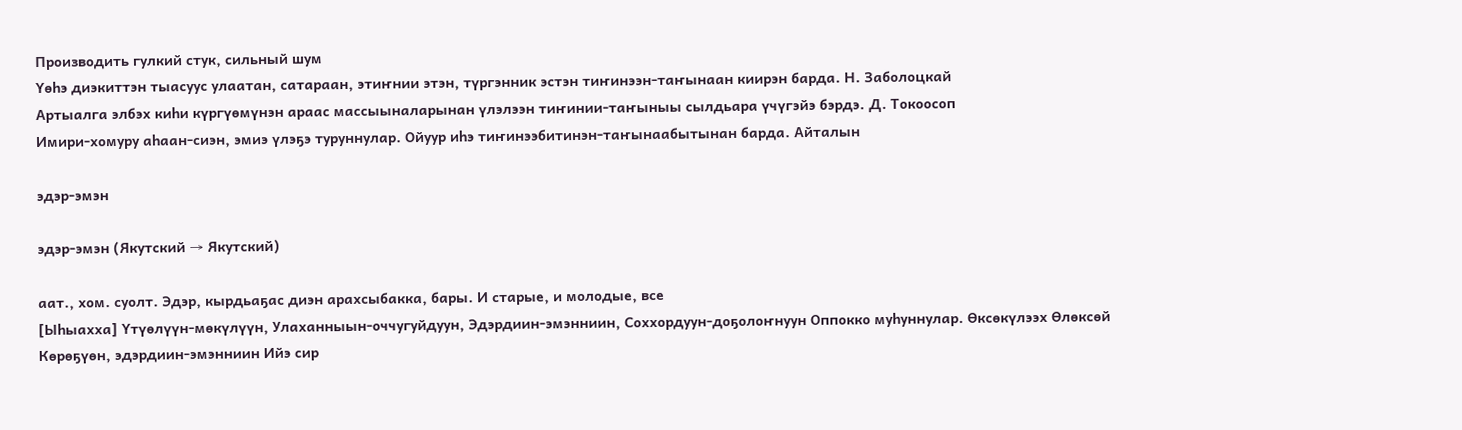Производить гулкий стук, сильный шум
Үөһэ диэкиттэн тыасуус улаатан, сатараан, этиҥнии этэн, түргэнник эстэн тиҥинээн-таҥынаан киирэн барда. Н. Заболоцкай
Артыалга элбэх киһи күргүөмүнэн араас массыыналарынан үлэлээн тиҥинии-таҥыныы сылдьара үчүгэйэ бэрдэ. Д. Токоосоп
Имири-хомуру аһаан-сиэн, эмиэ үлэҕэ туруннулар. Ойуур иһэ тиҥинээбитинэн-таҥынаабытынан барда. Айталын

эдэр-эмэн

эдэр-эмэн (Якутский → Якутский)

аат., хом. суолт. Эдэр, кырдьаҕас диэн арахсыбакка, бары. И старые, и молодые, все
[Ыһыахха] Үтүөлүүн-мөкүлүүн, Улаханныын-оччугуйдуун, Эдэрдиин-эмэнниин, Соххордуун-доҕолоҥнуун Оппокко муһуннулар. Өксөкүлээх Өлөксөй
Көрөҕүөн, эдэрдиин-эмэнниин Ийэ сир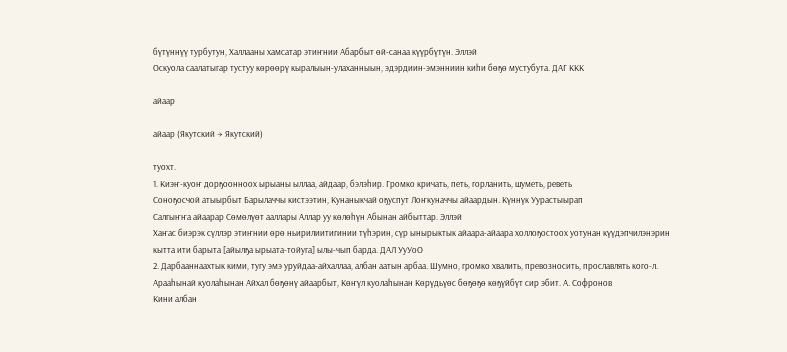бүтүннүү турбутун, Халлааны хамсатар этиҥнии Абарбыт өй-санаа күүрбүтүн. Эллэй
Оскуола саалатыгар тустуу көрөөрү кыралыын-улаханныын, эдэрдиин-эмэнниин киһи бөҕө мустубута. ДАГ ККК

айаар

айаар (Якутский → Якутский)

туохт.
1. Киэҥ-куоҥ дорҕоонноох ырыаны ыллаа, айдаар, бэлэһир. Громко кричать, петь, горланить, шуметь, реветь
Соноҕосчой атыырбыт Барылаччы кистээтин, Кунаныкчай оҕуспут Лоҥкуначчы айаардын. Күннүк Уурастыырап
Салгыҥҥа айаарар Сөмөлүөт ааллары Аллар уу көлөһүн Абынан айбыттар. Эллэй
Хаҥас биэрэк сүллэр этиҥнии өрө ньирилиитигинии түһэрин, сүр ынырыктык айаара-айаара холлоҕостоох уотунан күүдэпчилэнэрин кытта ити барыта [айылҕа ырыата-тойуга] ылы-чып барда. ДАЛ УуУоО
2. Дарбааннаахтык кими, тугу эмэ уруйдаа-айхаллаа, албан аатын арбаа. Шумно, громко хвалить, превозносить, прославлять кого-л.
Арааһынай куолаһынан Айхал бөҕөнү айаарбыт, Көҥүл куолаһынан Көрүдьүөс бөҕөҕө көҕүйбүт сир эбит. А. Софронов
Кини албан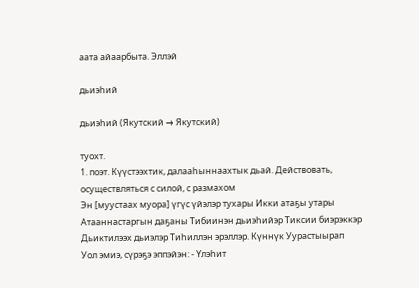аата айаарбыта. Эллэй

дьиэһий

дьиэһий (Якутский → Якутский)

туохт.
1. поэт. Күүстээхтик, далааһыннаахтык дьай. Действовать, осуществляться с силой, с размахом
Эн [муустаах муора] үгүс үйэлэр тухары Икки атаҕы утары Атааннастаргын даҕаны Тибиинэн дьиэһийэр Тиксии биэрэккэр Дьиктилээх дьиэлэр Тиһиллэн эрэллэр. Күннүк Уурастыырап
Уол эмиэ, сүрэҕэ эппэйэн: - Үлэһит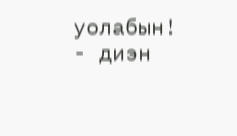уолабын! - диэн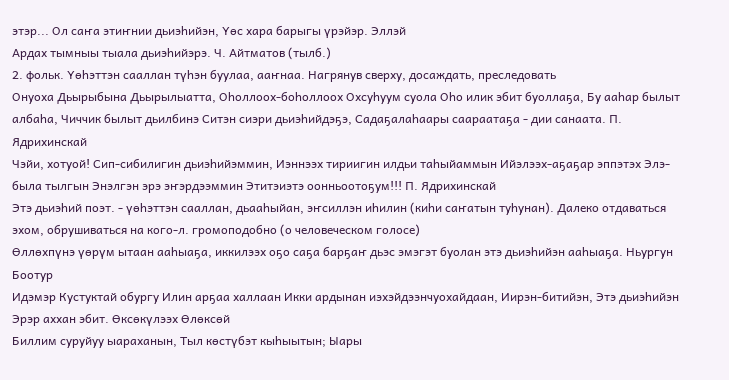этэр... Ол саҥа этиҥнии дьиэһийэн, Үөс хара барыгы үрэйэр. Эллэй
Ардах тымныы тыала дьиэһийэрэ. Ч. Айтматов (тылб.)
2. фольк. Үөһэттэн сааллан түһэн буулаа, ааҥнаа. Нагрянув сверху, досаждать, преследовать
Онуоха Дьырыбына Дьырылыатта, Оһоллоох-боһоллоох Охсуһуум суола Оһо илик эбит буоллаҕа, Бу ааһар былыт албаһа, Чиччик былыт дьилбинэ Ситэн сиэри дьиэһийдэҕэ, Садаҕалаһаары саараатаҕа - дии санаата. П. Ядрихинскай
Чэйи, хотуой! Сип-сибилигин дьиэһийэммин, Иэннээх тириигин илдьи таһыйаммын Ийэлээх-аҕаҕар эппэтэх Элэ-была тылгын Энэлгэн эрэ эҥэрдээммин Этитэиэтэ оонньоотоҕум!!! П. Ядрихинскай
Этэ дьиэһий поэт. - үөһэттэн сааллан, дьааһыйан, эҥсиллэн иһилин (киһи саҥатын туһунан). Далеко отдаваться эхом, обрушиваться на кого-л. громоподобно (о человеческом голосе)
Өллөхпүнэ үөрүм ытаан ааһыаҕа, иккилээх оҕо саҕа барҕаҥ дьэс эмэгэт буолан этэ дьиэһийэн ааһыаҕа. Ньургун Боотур
Идэмэр Кустуктай обургу Илин арҕаа халлаан Икки ардынан иэхэйдээнчуохайдаан, Иирэн-битийэн, Этэ дьиэһийэн Эрэр аххан эбит. Өксөкүлээх Өлөксөй
Биллим суруйуу ыараханын, Тыл көстүбэт кыһыытын; Ыары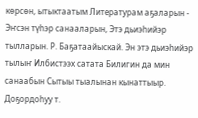көрсөн, ытыктаатым Литературам аҕаларын - Эҥсэн түһэр санааларын, Этэ дьиэһийэр тылларын. Р. Баҕатаайыскай. Эн этэ дьиэһийэр тылыҥ Илбистээх сатата Билигин да мин санаабын Сытыы тыалынан кынаттыыр. Доҕордоһуу т.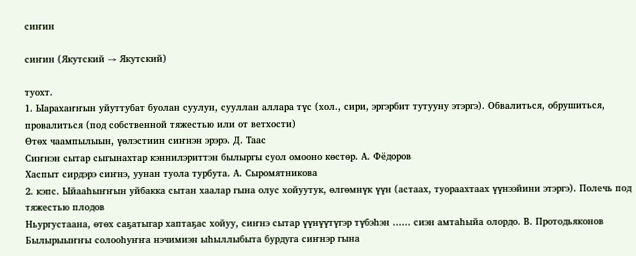сиҥин

сиҥин (Якутский → Якутский)

туохт.
1. Ыарахаҥҥын уйуттубат буолан суулун, сууллан аллара түс (хол., сири, эргэрбит тутууну этэргэ). Обвалиться, обрушиться, провалиться (под собственной тяжестью или от ветхости)
Өтөх чаампылыын, үөлэстиин сиҥнэн эрэрэ. Д. Таас
Сиҥнэн сытар сыгынахтар кэннилэриттэн былыргы суол омооно көстөр. А. Фёдоров
Хаспыт сирдэрэ сиҥнэ, уунан туола турбута. А. Сыромятникова
2. кэпс. Ыйааһыҥҥын уйбакка сытан хаалар гына олус хойуутук, өлгөмнүк үүн (астаах, туораахтаах үүнээйини этэргэ). Полечь под тяжестью плодов
Ньургустаана, өтөх саҕатыгар хаптаҕас хойуу, сиҥнэ сытар үүнүүтүгэр түбэһэн …… сиэн амтаһыйа олордо. В. Протодьяконов
Былырыыҥҥы солооһуҥҥа нэчимиэн ыһыллыбыта бурдуга сиҥнэр гына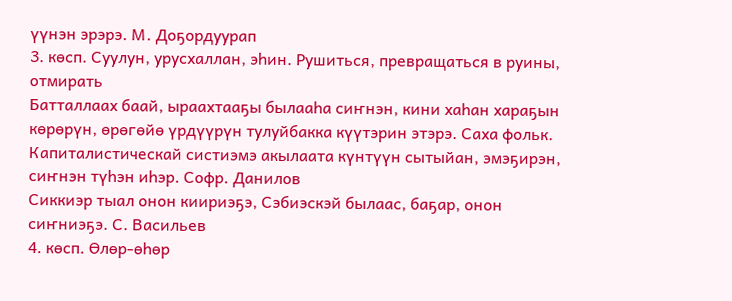үүнэн эрэрэ. М. Доҕордуурап
3. көсп. Суулун, урусхаллан, эһин. Рушиться, превращаться в руины, отмирать
Батталлаах баай, ыраахтааҕы былааһа сиҥнэн, кини хаһан хараҕын көрөрүн, өрөгөйө үрдүүрүн тулуйбакка күүтэрин этэрэ. Саха фольк. Капиталистическай систиэмэ акылаата күнтүүн сытыйан, эмэҕирэн, сиҥнэн түһэн иһэр. Софр. Данилов
Сиккиэр тыал онон киириэҕэ, Сэбиэскэй былаас, баҕар, онон сиҥниэҕэ. С. Васильев
4. көсп. Өлөр-өһөр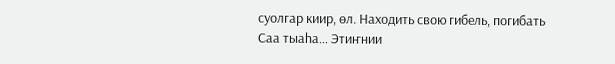суолгар киир, өл. Находить свою гибель, погибать
Саа тыаһа… Этиҥнии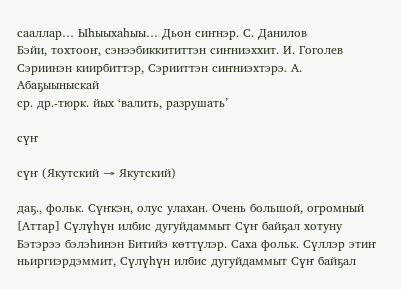сааллар… Ыһыыхаһыы… Дьон сиҥнэр. С. Данилов
Бэйи, тохтооҥ, сэнээбиккититтэн сиҥниэххит. И. Гоголев
Сэриинэн киирбиттэр, Сэрииттэн сиҥниэхтэрэ. А. Абаҕыыныскай
ср. др.-тюрк. йых ‘валить, разрушать’

сүҥ

сүҥ (Якутский → Якутский)

даҕ., фольк. Сүҥкэн, олус улахан. Очень большой, огромный
[Аттар] Сүлүһүн илбис дугуйдаммыт Сүҥ байҕал хотуну Бэтэрээ бэлэһинэн Битийэ көттүлэр. Саха фольк. Сүллэр этиҥ ньиргиэрдэммит, Сүлүһүн илбис дугуйдаммыт Сүҥ байҕал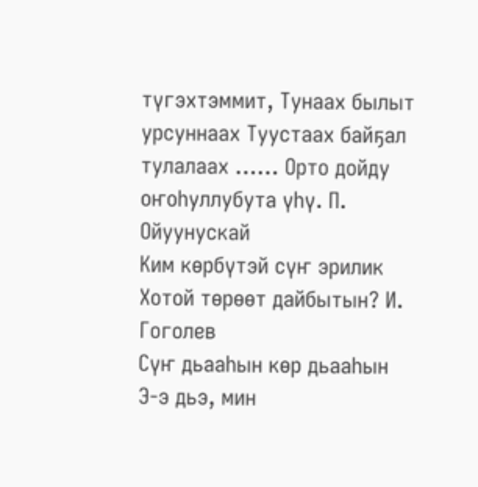түгэхтэммит, Тунаах былыт урсуннаах Туустаах байҕал тулалаах …… Орто дойду оҥоһуллубута үһү. П. Ойуунускай
Ким көрбүтэй сүҥ эрилик Хотой төрөөт дайбытын? И. Гоголев
Сүҥ дьааһын көр дьааһын
Э-э дьэ, мин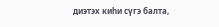диэтэх киһи сүгэ балта,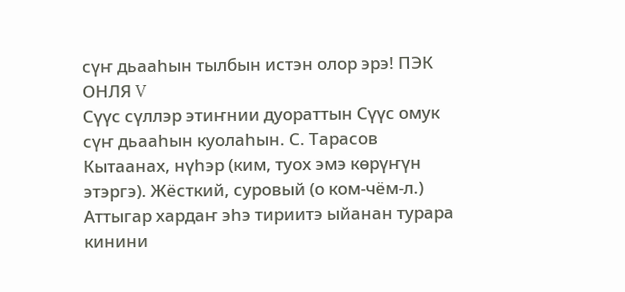сүҥ дьааһын тылбын истэн олор эрэ! ПЭК ОНЛЯ V
Сүүс сүллэр этиҥнии дуораттын Сүүс омук сүҥ дьааһын куолаһын. С. Тарасов
Кытаанах, нүһэр (ким, туох эмэ көрүҥүн этэргэ). Жёсткий, суровый (о ком-чём-л.)
Аттыгар хардаҥ эһэ тириитэ ыйанан турара кинини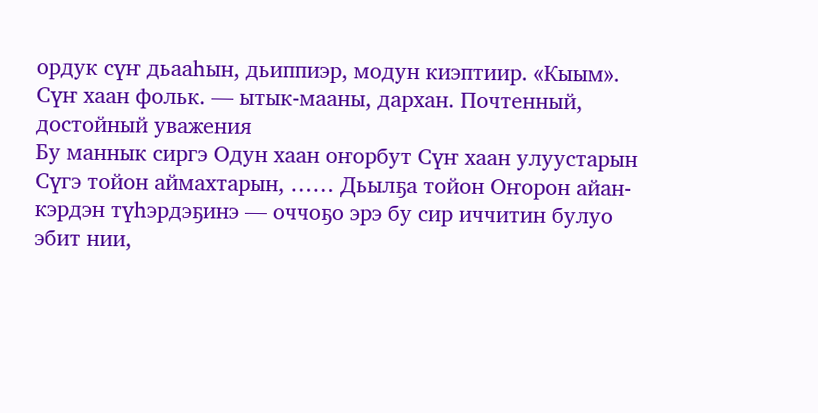ордук сүҥ дьааһын, дьиппиэр, модун киэптиир. «Кыым». Сүҥ хаан фольк. — ытык-мааны, дархан. Почтенный, достойный уважения
Бу маннык сиргэ Одун хаан оҥорбут Сүҥ хаан улуустарын Сүгэ тойон аймахтарын, …… Дьылҕа тойон Оҥорон айан-кэрдэн түһэрдэҕинэ — оччоҕо эрэ бу сир иччитин булуо эбит нии,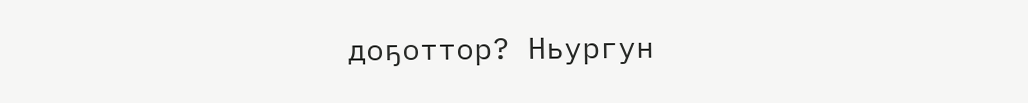доҕоттор? Ньургун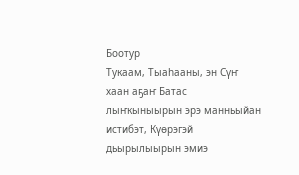Боотур
Тукаам, Тыаһааны, эн Сүҥ хаан аҕаҥ Батас лыҥкыныырын эрэ манньыйан истибэт, Күөрэгэй дьырылыырын эмиэ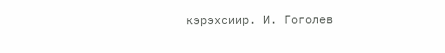кэрэхсиир. И. Гоголев